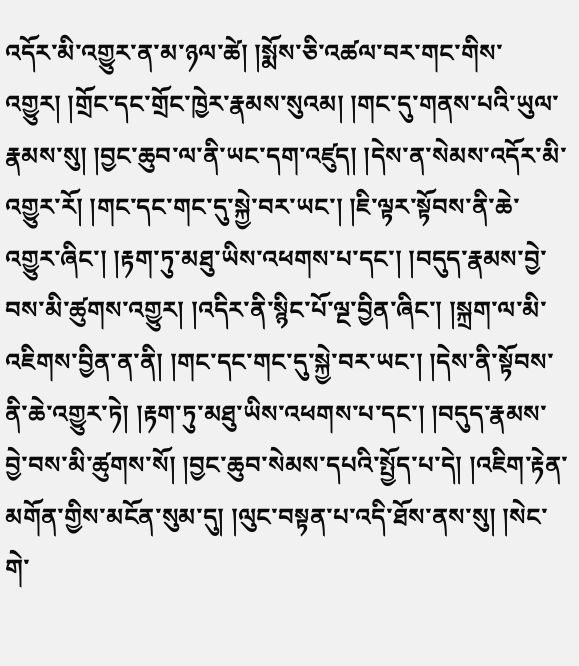འདོར་མི་འགྱུར་ན་མ་ཉལ་ཚེ། །སྨོས་ཅི་འཚལ་བར་གང་གིས་འགྱུར། །གྲོང་དང་གྲོང་ཁྱེར་རྣམས་སུའམ། །གང་དུ་གནས་པའི་ཡུལ་རྣམས་སུ། །བྱང་ཆུབ་ལ་ནི་ཡང་དག་འཛུད། །དེས་ན་སེམས་འདོར་མི་འགྱུར་རོ། །གང་དང་གང་དུ་སྐྱེ་བར་ཡང་། །ཇི་ལྟར་སྟོབས་ནི་ཆེ་འགྱུར་ཞིང་། །རྟག་ཏུ་མཐུ་ཡིས་འཕགས་པ་དང་། །བདུད་རྣམས་བྱེ་བས་མི་ཚུགས་འགྱུར། །འདིར་ནི་སྙིང་པོ་ལྔ་བྱིན་ཞིང་། །སྐྲག་ལ་མི་འཇིགས་བྱིན་ན་ནི། །གང་དང་གང་དུ་སྐྱེ་བར་ཡང་། །དེས་ནི་སྟོབས་ནི་ཆེ་འགྱུར་ཏེ། །རྟག་ཏུ་མཐུ་ཡིས་འཕགས་པ་དང་། །བདུད་རྣམས་བྱེ་བས་མི་ཚུགས་སོ། །བྱང་ཆུབ་སེམས་དཔའི་སྤྱོད་པ་དེ། །འཇིག་རྟེན་མགོན་གྱིས་མངོན་སུམ་དུ། །ལུང་བསྟན་པ་འདི་ཐོས་ནས་སུ། །སེང་གེ་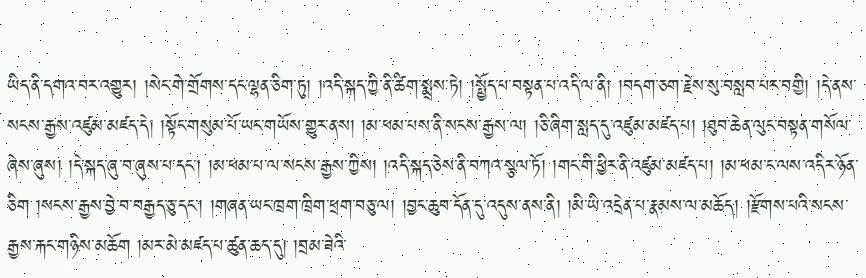ཡིད་ནི་དགའ་བར་འགྱུར། །སེང་གེ་གྲོགས་དང་ལྷན་ཅིག་ཏུ། །འདི་སྐད་ཀྱི་ནི་ཚིག་སྨྲས་ཏེ། །སྤྱོད་པ་བསྟན་པ་འདི་ལ་ནི། །བདག་ཅག་རྗེས་སུ་བསླབ་པར་བགྱི། །དེ་ནས་སངས་རྒྱས་འཛུམ་མཛད་དེ། །སྟོང་གསུམ་པོ་ཡང་གཡོས་གྱུར་ནས། །མ་ཕམ་པས་ནི་སངས་རྒྱས་ལ། །ཅི་ཞིག་སླད་དུ་འཛུམ་མཛད་པ། །ཐུབ་ཆེན་ལུང་བསྟན་གསོལ་ཞེས་ཞུས། །དེ་སྐད་ཞུ་བ་ཞུས་པ་དང་། །མ་ཕམ་པ་ལ་སངས་རྒྱས་ཀྱིས། །འདི་སྐད་ཅེས་ནི་བཀའ་སྩལ་ཏོ། །གང་གི་ཕྱིར་ནི་འཛུམ་མཛད་པ། །མ་ཕམ་ང་ལས་འདིར་ཉོན་ཅིག །སངས་རྒྱས་བྱེ་བ་བརྒྱད་ཅུ་དང་། །གཞན་ཡང་ཁྲག་ཁྲིག་ཕྲག་བཅུ་ལ། །བྱང་ཆུབ་དོན་དུ་འདུས་ནས་ནི། །མི་ཡི་འདྲེན་པ་རྣམས་ལ་མཆོད། །རྫོགས་པའི་སངས་རྒྱས་རྐང་གཉིས་མཆོག །མར་མེ་མཛད་པ་ཚུན་ཆད་དུ། །བྲམ་ཟེའི་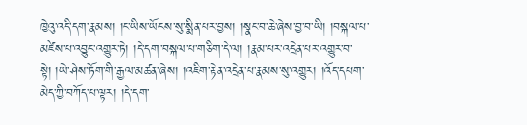ཁྱེའུ་འདི་དག་རྣམས། །ང་ཡིས་ཡོངས་སུ་སྨིན་པར་བྱས། །སྣང་བ་ཆེ་ཞེས་བྱ་བ་ཡི། །བསྐལ་པ་མཛེས་པ་འབྱུང་འགྱུར་ཏེ། །དེ་དག་བསྐལ་པ་གཅིག་དེ་ལ། །རྣམ་པར་འདྲེན་པར་འགྱུར་བ་སྟེ། །ཡེ་ཤེས་ཏོག་གི་རྒྱལ་མཚན་ཞེས། །འཇིག་རྟེན་འདྲེན་པ་རྣམས་སུ་འགྱུར། །འོད་དཔག་མེད་ཀྱི་བཀོད་པ་ལྟར། །དེ་དག་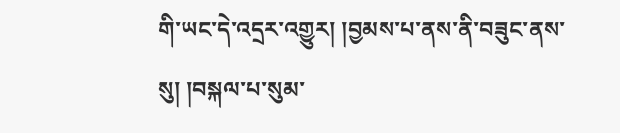གི་ཡང་དེ་འདྲར་འགྱུར། །བྱམས་པ་ནས་ནི་བཟུང་ནས་སུ། །བསྐལ་པ་སུམ་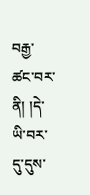བརྒྱ་ཚང་བར་ནི། །དེ་ཡི་བར་དུ་དུས་